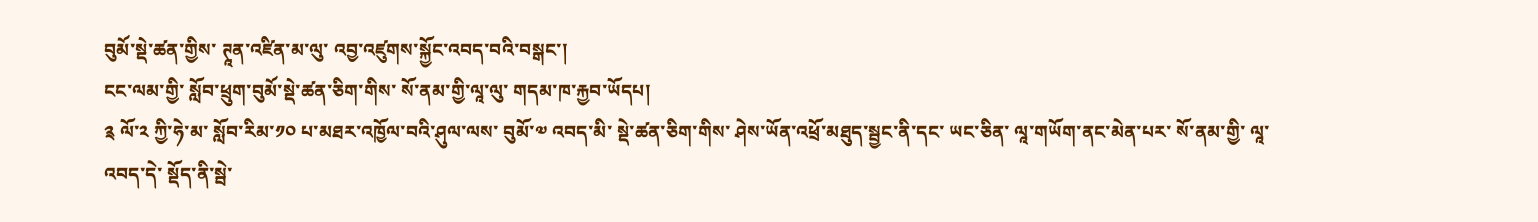བུམོ་སྡེ་ཚན་གྱིས་ ཊཱན་འཛིན་མ་ལུ་ འབྱ་འཛུགས་སྐྱོང་འབད་བའི་བསྒང་།
ངང་ལམ་གྱི་ སློབ་ཕྲུག་བུམོ་སྡེ་ཚན་ཅིག་གིས་ སོ་ནམ་གྱི་ལཱ་ལུ་ གདམ་ཁ་རྐྱབ་ཡོདཔ།
༉ ལོ་༢ ཀྱི་ཧེ་མ་ སློབ་རིམ་༡༠ པ་མཐར་འཁྱོལ་བའི་ཤུལ་ལས་ བུམོ་༧ འབད་མི་ སྡེ་ཚན་ཅིག་གིས་ ཤེས་ཡོན་འཕྲོ་མཐུད་སྦྱང་ནི་དང་ ཡང་ཅིན་ ལཱ་གཡོག་ནང་མེན་པར་ སོ་ནམ་གྱི་ ལཱ་འབད་དེ་ སྡོད་ནི་སྦེ་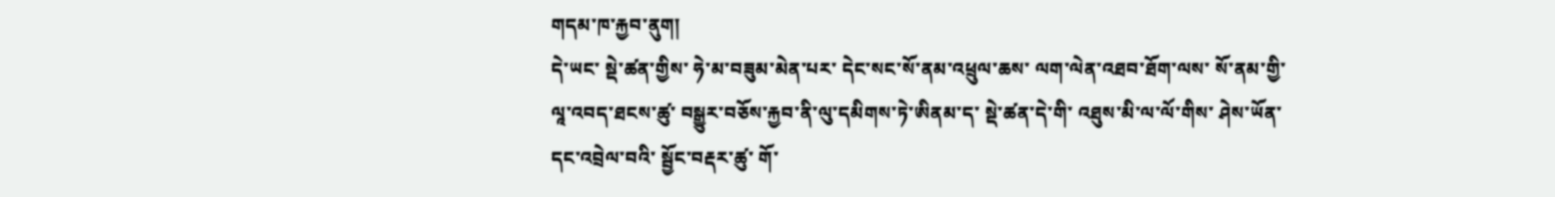གདམ་ཁ་རྐྱབ་ནུག།
དེ་ཡང་ སྡེ་ཚན་གྱིས་ ཧེ་མ་བཟུམ་མེན་པར་ དེང་སང་སོ་ནམ་འཕྲུལ་ཆས་ ལག་ལེན་འཐབ་ཐོག་ལས་ སོ་ནམ་གྱི་ ལཱ་འབད་ཐངས་ཚུ་ བསྒྱུར་བཅོས་རྐྱབ་ནི་ལུ་དམིགས་ཏེ་ཨིནམ་ད་ སྡེ་ཚན་དེ་གི་ འཐུས་མི་ལ་ལོ་གིས་ ཤེས་ཡོན་དང་འབྲེལ་བའི་ སྦྱོང་བརྡར་ཚུ་ གོ་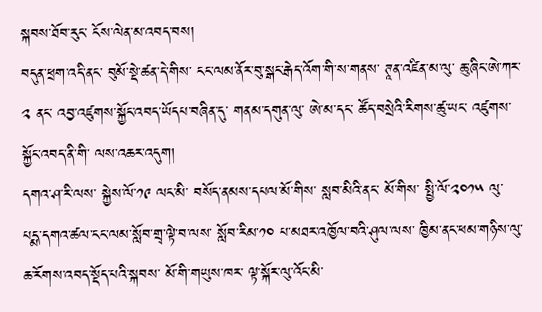སྐབས་ཐོབ་རུང་ ངོས་ལེན་མ་འབད་བས།
བདུན་ཕྲག་འདི་ནང་ བུམོ་སྡེ་ཚན་དེ་གིས་ ངང་ལམ་ནོར་བུ་སྒང་རྒེད་འོག་གི་ས་གནས་ ཊཱན་འཛིན་མ་ལུ་ ཆུ་ཞིང་ཨེ་ཀར་༢ ནང་ འབྱ་འཛུགས་སྐྱོང་འབད་ཡོདཔ་བཞིན་དུ་ གནམ་དགུན་ལུ་ ཨེ་མ་དང་ ཚོད་བསྲེའི་རིགས་ཚུ་ཡང་ འཛུགས་སྐྱོང་འབད་ནི་གི་ ལས་འཆར་འདུག།
དགའ་ཤ་རི་ལས་ སྐྱེས་ལོ་༡༩ ལང་མི་ བསོད་ནམས་དཔལ་མོ་གིས་ སླབ་མིའི་ནང་ མོ་གིས་ སྤྱི་ལོ་༢༠༡༥ ལུ་ པདྨ་དགའ་ཚལ་ངང་ལམ་སློབ་གྲྭ་ལྟེ་བ་ལས་ སློབ་རིམ་༡༠ པ་མཐར་འཁྱོལ་བའི་ཤུལ་ལས་ ཁྱིམ་ནང་ཕམ་གཉིས་ལུ་ ཆ་རོགས་འབད་སྡོད་པའི་སྐབས་ མོ་གི་གཡུས་ཁར་ ལྟ་སྐོར་ལུ་འོང་མི་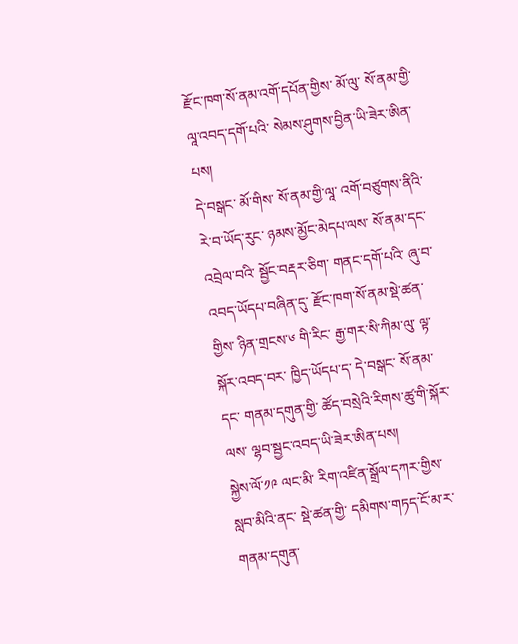རྫོང་ཁག་སོ་ནམ་འགོ་དཔོན་གྱིས་ མོ་ལུ་ སོ་ནམ་གྱི་ ལཱ་འབད་དགོ་པའི་ སེམས་ཤུགས་བྱིན་ཡི་ཟེར་ཨིན་པས།
དེ་བསྒང་ མོ་གིས་ སོ་ནམ་གྱི་ལཱ་ འགོ་བཙུགས་ནིའི་ རེ་བ་ཡོད་རུང་ ཉམས་མྱོང་མེདཔ་ལས་ སོ་ནམ་དང་འབྲེལ་བའི་ སྦྱོང་བརྡར་ཅིག་ གནང་དགོ་པའི་ ཞུ་བ་འབད་ཡོདཔ་བཞིན་དུ་ རྫོང་ཁག་སོ་ནམ་སྡེ་ཚན་གྱིས་ ཉིན་གྲངས་༦ གི་རིང་ རྒྱ་གར་སི་ཀིམ་ལུ་ ལྟ་སྐོར་འབད་བར་ ཁྱིད་ཡོདཔ་ད་ དེ་བསྒང་ སོ་ནམ་དང་ གནམ་དགུན་གྱི་ ཚོད་བསྲེའི་རིགས་ཚུ་གི་སྐོར་ལས་ ལྷབ་སྦྱང་འབད་ཡི་ཟེར་ཨིན་པས།
སྐྱེས་ལོ་༡༩ ལང་མི་ རིག་འཛིན་སྒྲོལ་དཀར་གྱིས་ སླབ་མིའི་ནང་ སྡེ་ཚན་གྱི་ དམིགས་གཏད་ངོ་མ་ར་ གནམ་དགུན་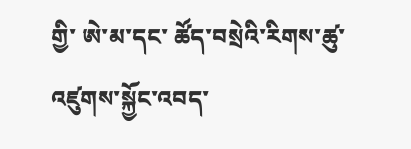གྱི་ ཨེ་མ་དང་ ཚོད་བསྲེའི་རིགས་ཚུ་ འཛུགས་སྐྱོང་འབད་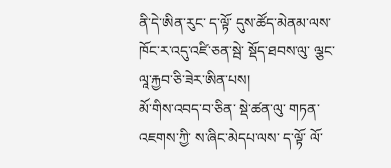ནི་དེ་ཨིན་རུང་ ད་ལྟོ་ དུས་ཚོད་མེནམ་ལས་ ཁོང་ར་འདུ་འཛི་ཅན་སྦེ་ སྡོད་ཐབས་ལུ་ ལྕང་ལཱ་རྐྱབ་ཅི་ཟེར་ཨིན་པས།
མོ་གིས་འབད་བ་ཅིན་ སྡེ་ཚན་ལུ་ གཏན་འཇགས་ཀྱི་ ས་ཞིང་མེདཔ་ལས་ ད་ལྟོ་ ལོ་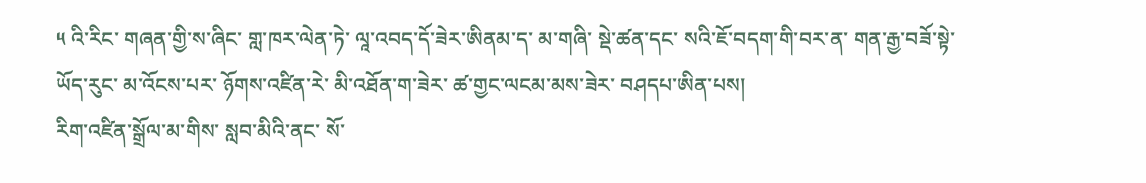༥ འི་རིང་ གཞན་གྱི་ས་ཞིང་ གླ་ཁར་ལེན་ཏེ་ ལཱ་འབད་དོ་ཟེར་ཨིནམ་ད་ མ་གཞི་ སྡེ་ཚན་དང་ སའི་ཇོ་བདག་གི་བར་ན་ གན་རྒྱ་བཟོ་སྟེ་ཡོད་རུང་ མ་འོངས་པར་ ཉོགས་འཛིན་རེ་ མི་འཐོན་ག་ཟེར་ ཚ་གྱང་ལངམ་མས་ཟེར་ བཤདཔ་ཨིན་པས།
རིག་འཛིན་སྒྲོལ་མ་གིས་ སླབ་མིའི་ནང་ སོ་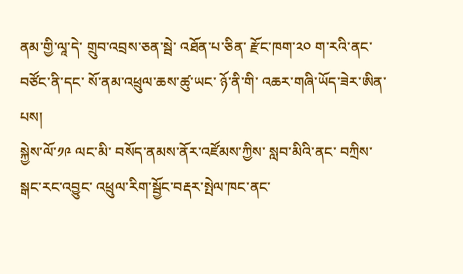ནམ་གྱི་ལཱ་དེ་ གྲུབ་འབྲས་ཅན་སྦེ་ འཐོན་པ་ཅིན་ རྫོང་ཁག་༢༠ ག་རའི་ནང་ བཙོང་ནི་དང་ སོ་ནམ་འཕྲུལ་ཆས་ཚུ་ཡང་ ཉོ་ནི་གི་ འཆར་གཞི་ཡོད་ཟེར་ཨིན་པས།
སྐྱེས་ལོ་༡༩ ལང་མི་ བསོད་ནམས་ནོར་འཛོམས་ཀྱིས་ སླབ་མིའི་ནང་ བཀྲིས་སྒང་རང་འབྱུང་ འཕྲུལ་རིག་སྦྱོང་བརྡར་སྤེལ་ཁང་ནང་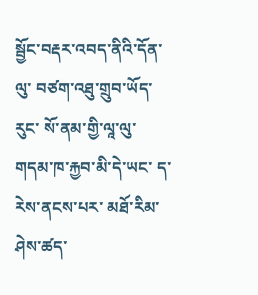སྦྱོང་བརྡར་འབད་ནིའི་དོན་ལུ་ བཙག་འཐུ་གྲུབ་ཡོད་རུང་ སོ་ནམ་གྱི་ལཱ་ལུ་ གདམ་ཁ་རྐྱབ་མི་དེ་ཡང་ ད་རེས་ནངས་པར་ མཐོ་རིམ་ཤེས་ཚད་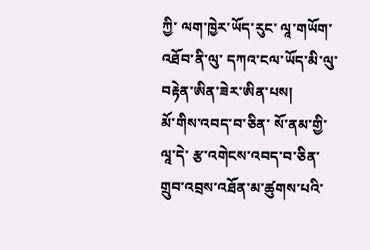ཀྱི་ ལག་ཁྱེར་ཡོད་རུང་ ལཱ་གཡོག་འཐོབ་ནི་ལུ་ དཀའ་ངལ་ཡོད་མི་ལུ་བརྟེན་ཨིན་ཟེར་ཨིན་པས།
མོ་གིས་འབད་བ་ཅིན་ སོ་ནམ་གྱི་ལཱ་དེ་ རྩ་འགེངས་འབད་བ་ཅིན་ གྲུབ་འབྲས་འཐོན་མ་ཚུགས་པའི་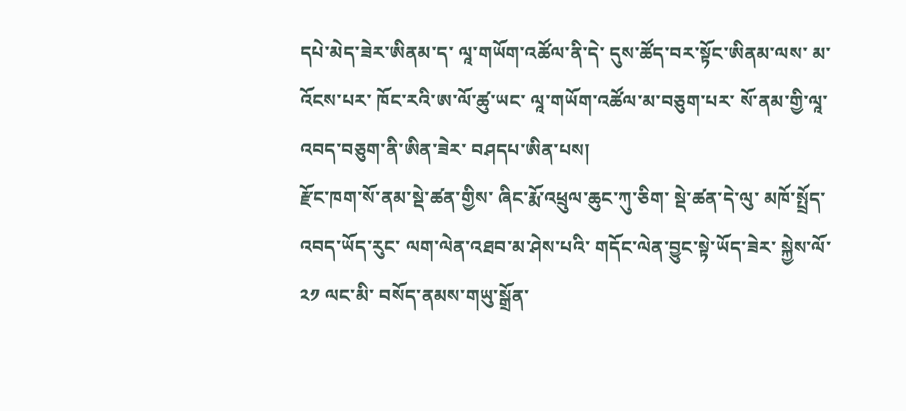དཔེ་མེད་ཟེར་ཨིནམ་ད་ ལཱ་གཡོག་འཚོལ་ནི་དེ་ དུས་ཚོད་བར་སྟོང་ཨིནམ་ལས་ མ་འོངས་པར་ ཁོང་རའི་ཨ་ལོ་ཚུ་ཡང་ ལཱ་གཡོག་འཚོལ་མ་བཅུག་པར་ སོ་ནམ་གྱི་ལཱ་ འབད་བཅུག་ནི་ཨིན་ཟེར་ བཤདཔ་ཨིན་པས།
རྫོང་ཁག་སོ་ནམ་སྡེ་ཚན་གྱིས་ ཞིང་རྨོ་འཕྲུལ་ཆུང་ཀུ་ཅིག་ སྡེ་ཚན་དེ་ལུ་ མཁོ་སྤྲོད་འབད་ཡོད་རུང་ ལག་ལེན་འཐབ་མ་ཤེས་པའི་ གདོང་ལེན་བྱུང་སྟེ་ཡོད་ཟེར་ སྐྱེས་ལོ་༢༡ ལང་མི་ བསོད་ནམས་གཡུ་སྒྲོན་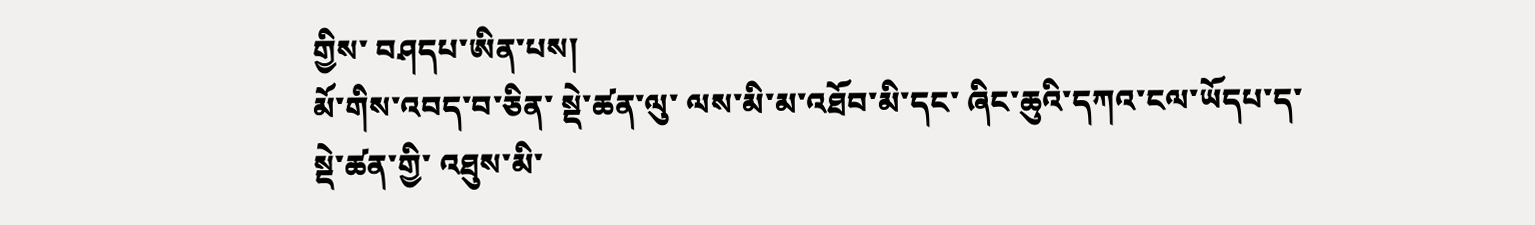གྱིས་ བཤདཔ་ཨིན་པས།
མོ་གིས་འབད་བ་ཅིན་ སྡེ་ཚན་ལུ་ ལས་མི་མ་འཐོབ་མི་དང་ ཞིང་ཆུའི་དཀའ་ངལ་ཡོདཔ་ད་ སྡེ་ཚན་གྱི་ འཐུས་མི་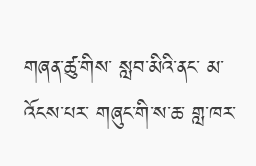གཞན་ཚུ་གིས་ སླབ་མིའི་ནང་ མ་འོངས་པར་ གཞུང་གི་ས་ཆ་ གླ་ཁར་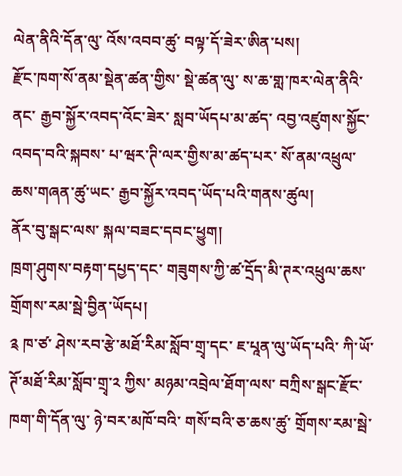ལེན་ནིའི་དོན་ལུ་ འོས་འབབ་ཚུ་ བལྟ་དོ་ཟེར་ཨིན་པས།
རྫོང་ཁག་སོ་ནམ་སྡེན་ཚན་གྱིས་ སྡེ་ཚན་ལུ་ ས་ཆ་གླ་ཁར་ལེན་ནིའི་ནང་ རྒྱབ་སྐྱོར་འབད་འོང་ཟེར་ སླབ་ཡོདཔ་མ་ཚད་ འབྱ་འཛུགས་སྐྱོང་འབད་བའི་སྐབས་ པ་ཝར་ཊི་ལར་གྱིས་མ་ཚད་པར་ སོ་ནམ་འཕྲུལ་ཆས་གཞན་ཚུ་ཡང་ རྒྱབ་སྐྱོར་འབད་ཡོད་པའི་གནས་ཚུལ།
ནོར་བུ་སྒང་ལས་ སྐལ་བཟང་དབང་ཕྱུག།
ཁྲག་ཤུགས་བརྟག་དཔྱད་དང་ གཟུགས་ཀྱི་ཚ་དྲོད་མི་ཊར་འཕྲུལ་ཆས་ གྲོགས་རམ་སྦེ་བྱིན་ཡོདཔ།
༉ ཁ་ཙ་ ཤེས་རབ་རྩེ་མཐོ་རིམ་སློབ་གྲྭ་དང་ ཇ་པཱན་ལུ་ཡོད་པའི་ ཀི་ཡོ་ཊོ་མཐོ་རིམ་སློབ་གྲྭ་༢ ཀྱིས་ མཉམ་འབྲེལ་ཐོག་ལས་ བཀྲིས་སྒང་རྫོང་ཁག་གི་དོན་ལུ་ ཉེ་བར་མཁོ་བའི་ གསོ་བའི་ཅ་ཆས་ཚུ་ གྲོགས་རམ་སྦེ་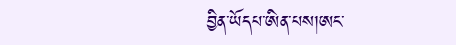བྱིན་ཡོདཔ་ཨིན་པས།ཨང་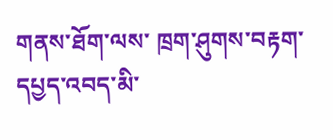གནས་ཐོག་ལས་ ཁྲག་ཤུགས་བརྟག་དཔྱད་འབད་མི་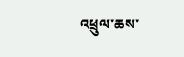འཕྲུལ་ཆས་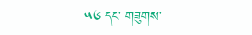༥༦ དང་ གཟུགས་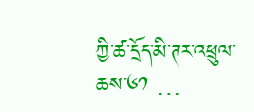ཀྱི་ཚ་དྲོད་མི་ཊར་འཕྲུལ་ཆས་༦༡ …